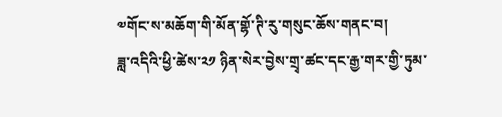༧གོང་ས་མཆོག་གི་མོན་གྷོ་ཊི་རུ་གསུང་ཆོས་གནང་བ།
ཟླ་འདིའི་ཕྱི་ཚེས་༢༡ ཉིན་སེར་བྱེས་གྲྭ་ཚང་དང་རྒྱ་གར་གྱི་ཏུམ་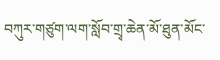བཀུར་གཙུག་ལག་སློབ་གྲྭ་ཆེན་མོ་ཐུན་མོང་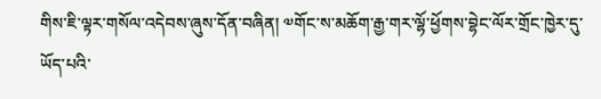གིས་ཇི་ལྟར་གསོལ་འདེབས་ཞུས་དོན་བཞིན། ༧གོང་ས་མཆོག་རྒྱ་གར་ལྷོ་ཕྱོགས་བྷེང་ལོར་གྲོང་ཁྱེར་དུ་ཡོད་པའི་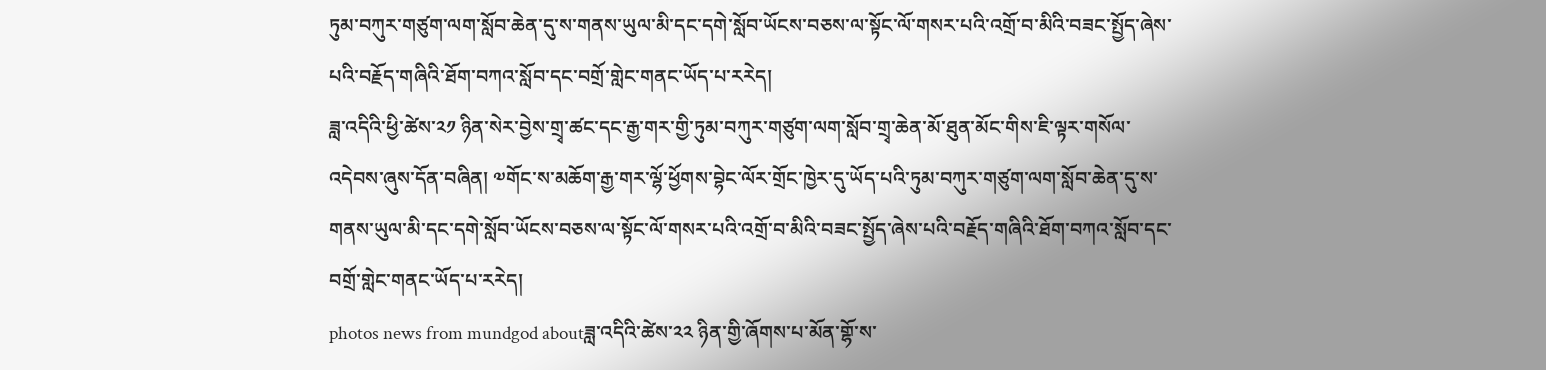ཏུམ་བཀུར་གཙུག་ལག་སློབ་ཆེན་དུ་ས་གནས་ཡུལ་མི་དང་དགེ་སློབ་ཡོངས་བཅས་ལ་སྟོང་ལོ་གསར་པའི་འགྲོ་བ་མིའི་བཟང་སྤྱོད་ཞེས་པའི་བརྗོད་གཞིའི་ཐོག་བཀའ་སློབ་དང་བགྲོ་གླེང་གནང་ཡོད་པ་རརེད།
ཟླ་འདིའི་ཕྱི་ཚེས་༢༡ ཉིན་སེར་བྱེས་གྲྭ་ཚང་དང་རྒྱ་གར་གྱི་ཏུམ་བཀུར་གཙུག་ལག་སློབ་གྲྭ་ཆེན་མོ་ཐུན་མོང་གིས་ཇི་ལྟར་གསོལ་འདེབས་ཞུས་དོན་བཞིན། ༧གོང་ས་མཆོག་རྒྱ་གར་ལྷོ་ཕྱོགས་བྷེང་ལོར་གྲོང་ཁྱེར་དུ་ཡོད་པའི་ཏུམ་བཀུར་གཙུག་ལག་སློབ་ཆེན་དུ་ས་གནས་ཡུལ་མི་དང་དགེ་སློབ་ཡོངས་བཅས་ལ་སྟོང་ལོ་གསར་པའི་འགྲོ་བ་མིའི་བཟང་སྤྱོད་ཞེས་པའི་བརྗོད་གཞིའི་ཐོག་བཀའ་སློབ་དང་བགྲོ་གླེང་གནང་ཡོད་པ་རརེད།
photos news from mundgod aboutཟླ་འདིའི་ཚེས་༢༢ ཉིན་གྱི་ཞོགས་པ་མོན་གྷོ་ས་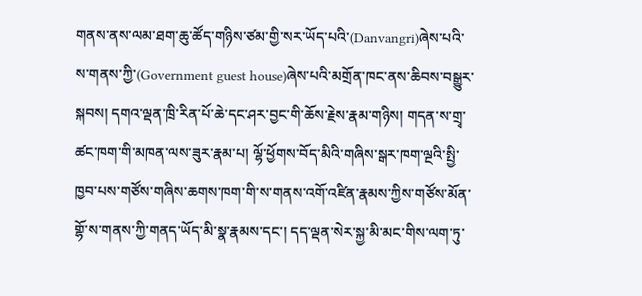གནས་ནས་ལམ་ཐག་ཆུ་ཚོད་གཉིས་ཙམ་གྱི་སར་ཡོད་པའི་(Danvangri)ཞེས་པའི་ས་གནས་ཀྱི་(Government guest house)ཞེས་པའི་མགྲོན་ཁང་ནས་ཆིབས་བསྒྱུར་སྐབས། དགའ་ལྡན་ཁྲི་རིན་པོ་ཆེ་དང་ཤར་བྱང་གི་ཆོས་རྗེས་རྣམ་གཉིས། གདན་ས་གྲྭ་ཚང་ཁག་གི་མཁན་ལས་ཟུར་རྣམ་པ། ལྷོ་ཕྱོགས་བོད་མིའི་གཞིས་སྒར་ཁག་ལྔའི་སྤྱི་ཁྱབ་པས་གཙོས་གཞིས་ཆགས་ཁག་གི་ས་གནས་འགོ་འཛིན་རྣམས་ཀྱིས་གཙོས་མོན་གྷོ་ས་གནས་ཀྱི་གནད་ཡོད་མི་སྣ་རྣམས་དང་། དད་ལྡན་སེར་སྐྱ་མི་མང་གིས་ལག་ཏུ་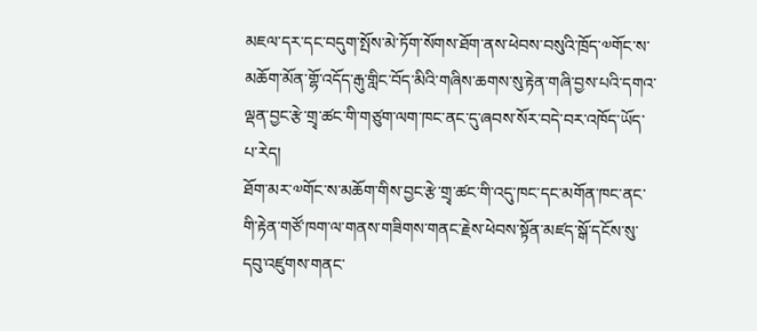མཇལ་དར་དང་བདུག་སྤོས་མེ་ཏོག་སོགས་ཐོག་ནས་ཕེབས་བསུའི་ཁྲོད་༧གོང་ས་མཆོག་མོན་གྷོ་འདོད་རྒུ་གླིང་བོད་མིའི་གཞིས་ཆགས་སུ་རྟེན་གཞི་བྱས་པའི་དགའ་ལྡན་བྱང་རྩེ་གྲྭ་ཚང་གི་གཙུག་ལག་ཁང་ནང་དུ་ཞབས་སོར་བདེ་བར་འཁོད་ཡོད་པ་རེད།
ཐོག་མར་༧གོང་ས་མཆོག་གིས་བྱང་རྩེ་གྲྭ་ཚང་གི་འདུ་ཁང་དང་མགོན་ཁང་ནང་གི་རྟེན་གཙོ་ཁག་ལ་གནས་གཟིགས་གནང་རྗེས་ཕེབས་སྟོན་མཛད་སྒོ་དངོས་སུ་དབུ་འཛུགས་གནང་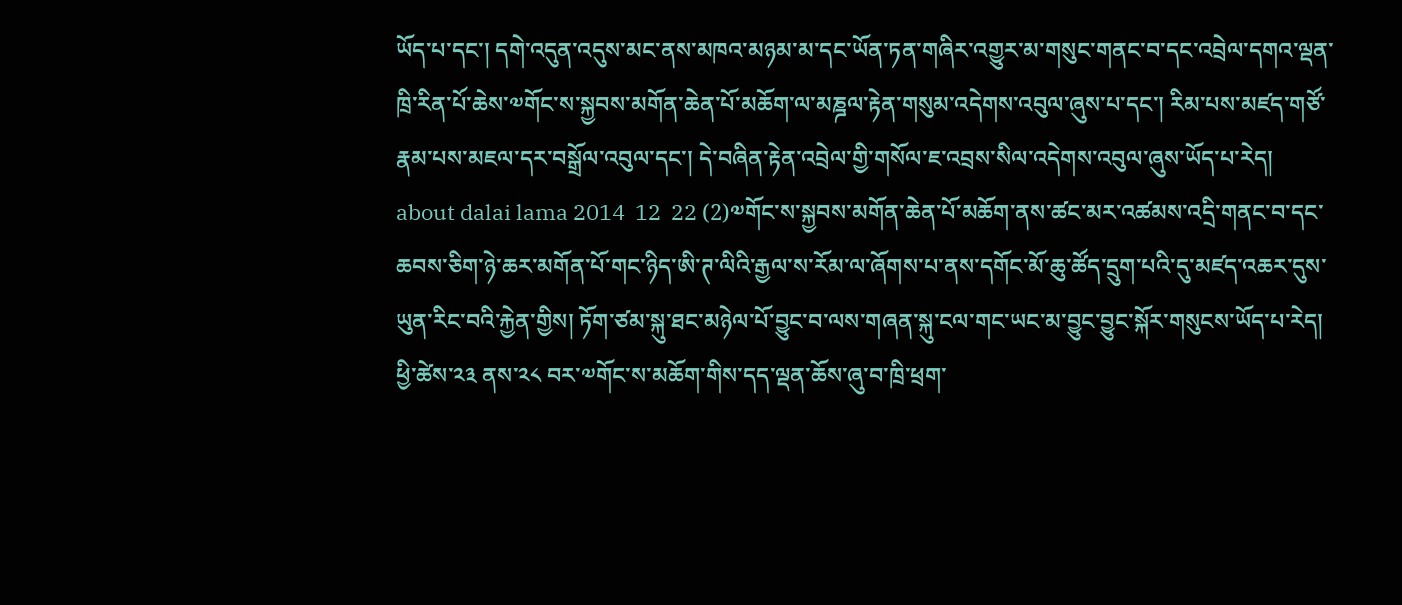ཡོད་པ་དང་། དགེ་འདུན་འདུས་མང་ནས་མཁའ་མཉམ་མ་དང་ཡོན་ཏན་གཞིར་འགྱུར་མ་གསུང་གནང་བ་དང་འབྲེལ་དགའ་ལྡན་ཁྲི་རིན་པོ་ཆེས་༧གོང་ས་སྐྱབས་མགོན་ཆེན་པོ་མཆོག་ལ་མཎྜལ་རྟེན་གསུམ་འདེགས་འབུལ་ཞུས་པ་དང་། རིམ་པས་མཛད་གཙོ་རྣམ་པས་མཇལ་དར་བསྒྲོལ་འབུལ་དང་། དེ་བཞིན་རྟེན་འབྲེལ་གྱི་གསོལ་ཇ་འབྲས་སིལ་འདེགས་འབུལ་ཞུས་ཡོད་པ་རེད།
about dalai lama 2014  12  22 (2)༧གོང་ས་སྐྱབས་མགོན་ཆེན་པོ་མཆོག་ནས་ཚང་མར་འཚམས་འདྲི་གནང་བ་དང་ཆབས་ཅིག་ཉེ་ཆར་མགོན་པོ་གང་ཉིད་ཨི་ཊ་ལིའི་རྒྱལ་ས་རོམ་ལ་ཞོགས་པ་ནས་དགོང་མོ་ཆུ་ཚོད་དྲུག་པའི་དུ་མཛད་འཆར་དུས་ཡུན་རིང་བའི་རྐྱེན་གྱིས། ཏོག་ཙམ་སྐུ་ཐང་མཉེལ་པོ་བྱུང་བ་ལས་གཞན་སྐུ་ངལ་གང་ཡང་མ་བྱུང་བྱུང་སྐོར་གསུངས་ཡོད་པ་རེད།
ཕྱི་ཚེས་༢༣ ནས་༢༨ བར་༧གོང་ས་མཆོག་གིས་དད་ལྡན་ཆོས་ཞུ་བ་ཁྲི་ཕྲག་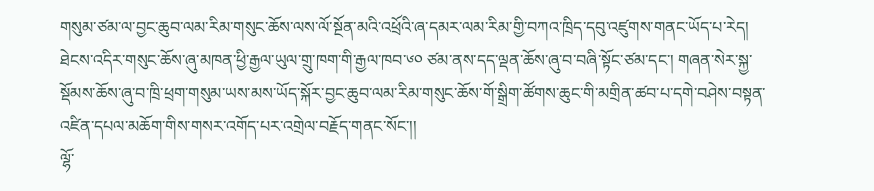གསུམ་ཙམ་ལ་བྱང་ཆུབ་ལམ་རིམ་གསུང་ཆོས་ལས་ལོ་སྔོན་མའི་འཕྲོའི་ཞ་དམར་ལམ་རིམ་གྱི་བཀའ་ཁྲིད་དབུ་འཛུགས་གནང་ཡོད་པ་རེད།
ཐེངས་འདིར་གསུང་ཆོས་ཞུ་མཁན་ཕྱི་རྒྱལ་ཡུལ་གྲུ་ཁག་གི་རྒྱལ་ཁབ་༦༠ ཙམ་ནས་དད་ལྡན་ཆོས་ཞུ་བ་བཞི་སྟོང་ཙམ་དང་། གཞན་སེར་སྐྱ་སྡོམས་ཆོས་ཞུ་བ་ཁྲི་ཕྲག་གསུམ་ཡས་མས་ཡོད་སྐོར་བྱང་ཆུབ་ལམ་རིམ་གསུང་ཆོས་གོ་སྒྲིག་ཚོགས་ཆུང་གི་མགྲིན་ཚབ་པ་དགེ་བཤེས་བསྟན་འཛིན་དཔལ་མཆོག་གིས་གསར་འགོད་པར་འགྲེལ་བརྗོད་གནང་སོང་།།
ལྷོ་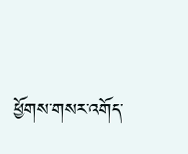ཕྱོགས་གསར་འགོད་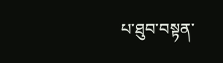པ་ཐུབ་བསྟན་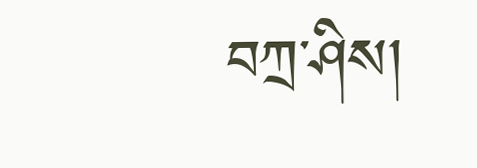བཀྲ་ཤིས།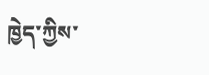ཁྱེད་ཀྱིས་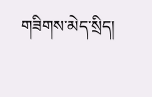གཟིགས་མེད་སྲིད།